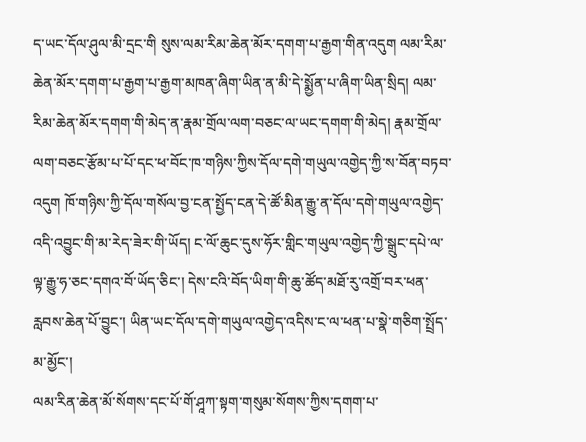ད་ཡང་དོལ་ཤུལ་མི་དྲང་གི སུས་ལམ་རིམ་ཆེན་མོར་དགག་པ་རྒྱག་གིན་འདུག ལམ་རིམ་ཆེན་མོར་དགག་པ་རྒྱག་པ་རྒྱག་མཁན་ཞིག་ཡིན་ན་མི་དེ་སྨྱོན་པ་ཞིག་ཡིན་སྲིད། ལམ་རིམ་ཆེན་མོར་དགག་གི་མེད་ན་རྣམ་གྲོལ་ལག་བཅང་ལ་ཡང་དགག་གི་མེད། རྣམ་གྲོལ་ལག་བཅང་རྩོམ་པ་པོ་དང་ཕ་བོང་ཁ་གཉིས་ཀྱིས་དོལ་དགེ་གཡུལ་འགྱེད་ཀྱི་ས་བོན་བཏབ་འདུག ཁོ་གཉིས་ཀྱི་དོལ་གསོལ་བྱ་ངན་སྤྱོད་ངན་དེ་ཚོ་མིན་རྒྱུ་ན་དོལ་དགེ་གཡུལ་འགྱེད་འདི་འབྱུང་གི་མ་རེད་ཟེར་གི་ཡོད། ང་ལོ་ཆུང་དུས་ཧོར་གླིང་གཡུལ་འགྱེད་ཀྱི་སྒྲུང་དཔེ་ལ་ལྟ་རྒྱུ་ཧ་ཅང་དགའ་བོ་ཡོད་ཅིང་། དེས་ངའི་བོད་ཡིག་གི་ཆུ་ཚོད་མཐོ་རུ་འགྲོ་བར་ཕན་རླབས་ཆེན་པོ་བྱུང་། ཡིན་ཡང་དོལ་དགེ་གཡུལ་འགྱེད་འདིས་ང་ལ་ཕན་པ་སྣེ་གཅིག་སྤྲོད་མ་མྱོང་།
ལམ་རིན་ཆེན་མོ་སོགས་དང་པོ་གོ་ཤཱཀ་སྟག་གསུམ་སོགས་ཀྱིས་དགག་པ་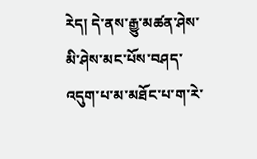རེད། དེ་ནས་རྒྱུ་མཚན་ཤེས་མི་ཤེས་མང་པོས་བཤད་འདུག་པ་མ་མཐོང་པ་ག་རེ་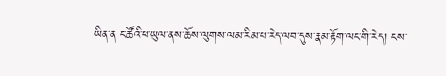ཡིན་ན ང་ཚོའི་ཕ་ཡུལ་ནས་ཆོས་ལུགས་ལམ་རིམ་པ་རེད་ལབ་དུས་རྣམ་རྟོག་ལང་གི་རེད། ངས་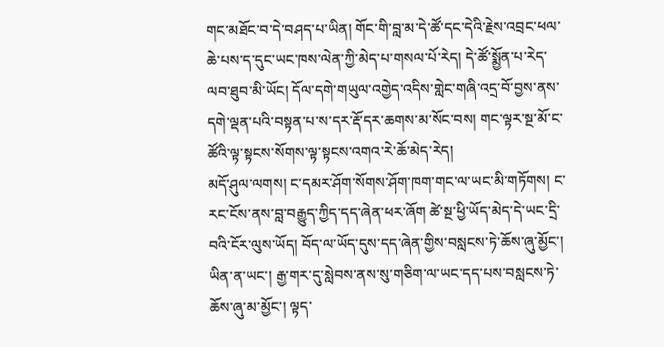གང་མཐོང་བ་དེ་བཤད་པ་ཡིན། གོང་གི་བླ་མ་དེ་ཚོ་དང་དེའི་རྗེས་འབྲང་ཕལ་ཆེ་པས་ད་དུང་ཡང་ཁས་ལེན་ཀྱི་མེད་པ་གསལ་པོ་རེད། དེ་ཚོ་སྨྱོན་པ་རེད་ལབ་ཐུབ་མི་ཡོང། དོལ་དགེ་གཡུལ་འགྱེད་འདིས་གླེང་གཞི་འདྲ་བོ་བྱས་ནས་དགེ་ལྡན་པའི་བསྟན་པ་ས་དར་རྡོ་དར་ཆགས་མ་སོང་བས། གང་ལྟར་སྔ་མོ་ང་ཚོའི་ལྟ་སྟངས་སོགས་ལྟ་སྟངས་འགའ་རེ་ཆོ་མེད་རེད།
མདོ་ཤུལ་ལགས། ང་དམར་ཤོག་སོགས་ཤོག་ཁག་གང་ལ་ཡང་མི་གཏོགས། ང་རང་ངོས་ནས་བླ་བརྒྱུད་ཀྱིད་དད་ཞེན་ཕར་ཞོག ཚེ་སྔ་ཕྱི་ཡོད་མེད་དེ་ཡང་དྲི་བའི་ངོར་ལུས་ཡོད། བོད་ལ་ཡོད་དུས་དད་ཞེན་གྱིས་བསླངས་ཏེ་ཆོས་ཞུ་མྱོང་། ཡིན་ན་ཡང་། རྒྱ་གར་དུ་སླེབས་ནས་སུ་གཅིག་ལ་ཡང་དད་པས་བསླངས་ཏེ་ཆོས་ཞུ་མ་མྱོང་། ལྟད་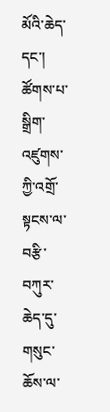མོའི་ཆེད་དང་། ཚོགས་པ་སྒྲིག་འཛུགས་ཀྱི་འགྲོ་སྟངས་ལ་བརྩི་བཀུར་ཆེད་དུ་གསུང་ཆོས་ལ་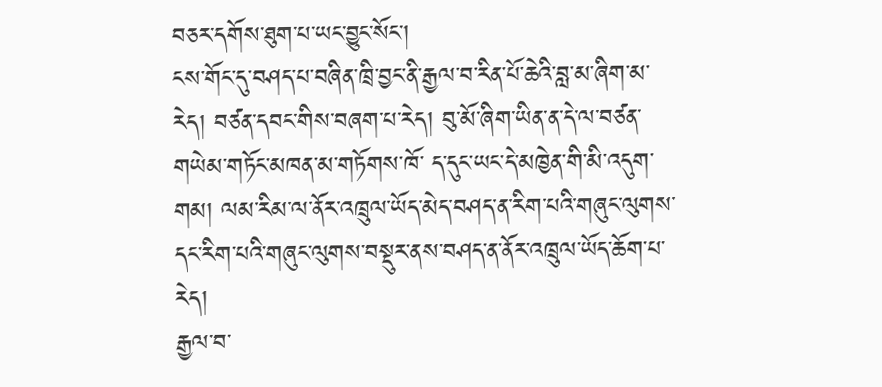བཅར་དགོས་ཐུག་པ་ཡང་བྱུང་སོང་།
ངས་གོང་དུ་བཤད་པ་བཞིན་ཁྲི་བྱང་ནི་རྒྱལ་བ་རིན་པོ་ཆེའི་བླ་མ་ཞིག་མ་རེད། བཙན་དབང་གིས་བཞག་པ་རེད། བུ་མོ་ཞིག་ཡིན་ན་དེ་ལ་བཙན་གཡེམ་གཏོང་མཁན་མ་གཏོགས་ཁོ་ ད་དུང་ཡང་དེ་མཁྱེན་གི་མི་འདུག་གམ། ལམ་རིམ་ལ་ནོར་འཁྲུལ་ཡོད་མེད་བཤད་ན་རིག་པའི་གཞུང་ལུགས་དང་རིག་པའི་གཞུང་ལུགས་བསྡུར་ནས་བཤད་ན་ནོར་འཁྲུལ་ཡོད་ཆོག་པ་རེད།
རྒྱལ་བ་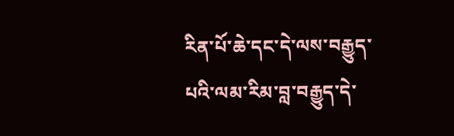རིན་པོ་ཆེ་དང་དེ་ལས་བརྒྱུད་པའི་ལམ་རིམ་བླ་བརྒྱུད་དེ་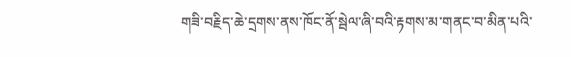གཟི་བརྗིད་ཆེ་དྲགས་ནས་ཁོང་ནོ་སྦེལ་ཞི་བའི་རྟགས་མ་གནང་བ་མིན་པའི་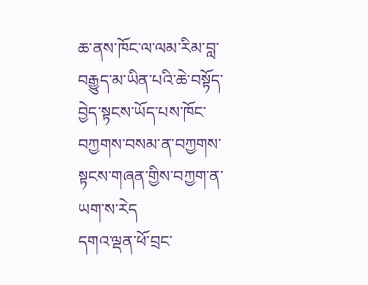ཆ་ནས་ཁོང་ལ་ལམ་རིམ་བླ་བརྒྱུད་མ་ཡིན་པའི་ཆེ་བསྟོད་བྱེད་སྟངས་ཡོད་པས་ཁོང་བཀྱགས་བསམ་ན་བཀྱགས་སྟངས་གཞན་གྱིས་བཀྱག་ན་ཡག་ས་རེད
དགའ་ལྡན་ཕོ་བྲང་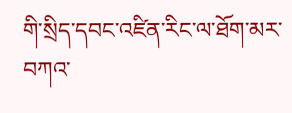གི་སྲིད་དབང་འཛིན་རིང་ལ་ཐོག་མར་བཀའ་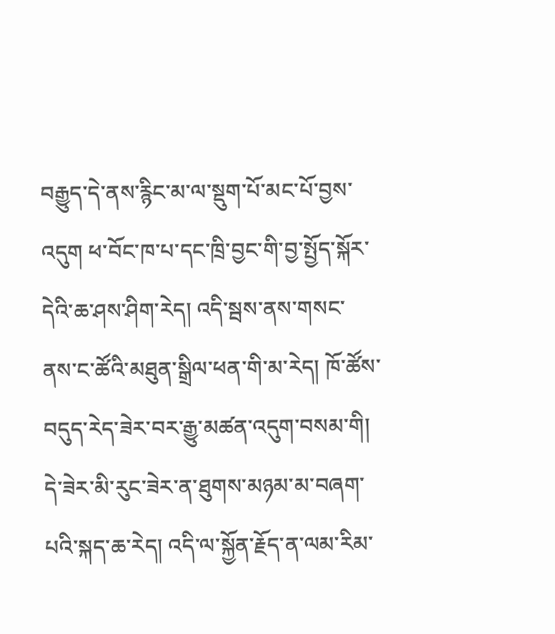བརྒྱུད་དེ་ནས་རྙིང་མ་ལ་སྡུག་པོ་མང་པོ་བྱས་འདུག ཕ་བོང་ཁ་པ་དང་ཁྲི་བྱང་གི་བྱ་སྤྱོད་སྐོར་དེའི་ཆ་ཤས་ཤིག་རེད། འདི་སྦས་ནས་གསང་ནས་ང་ཚོའི་མཐུན་སྒྲིལ་ཕན་གི་མ་རེད། ཁོ་ཚོས་བདུད་རེད་ཟེར་བར་རྒྱུ་མཚན་འདུག་བསམ་གི། དེ་ཟེར་མི་རུང་ཟེར་ན་ཐུགས་མཉམ་མ་བཞག་པའི་སྐད་ཆ་རེད། འདི་ལ་སྐྱོན་རྗོད་ན་ལམ་རིམ་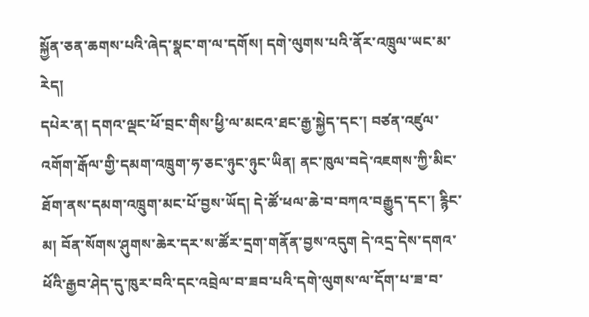སྐྱོན་ཅན་ཆགས་པའི་ཞེད་སྣང་ག་ལ་དགོས། དགེ་ལུགས་པའི་ནོར་འཁྲུལ་ཡང་མ་རེད།
དཔེར་ན། དགའ་ལྡང་ཕོ་བྲང་གིས་ཕྱི་ལ་མངའ་ཐང་རྒྱ་སྐྱེད་དང་། བཙན་འཛུལ་འགོག་རྒོལ་གྱི་དམག་འཁྲུག་ཧ་ཅང་ཉུང་ཉུང་ཡིན། ནང་ཁུལ་བདེ་འཇགས་ཀྱི་མིང་ཐོག་ནས་དམག་འཁྲུག་མང་པོ་བྱས་ཡོད། དེ་ཚོ་ཕལ་ཆེ་བ་བཀའ་བརྒྱུད་དང་། རྙིང་མ། བོན་སོགས་ཤུགས་ཆེར་དར་ས་ཚོར་དྲག་གནོན་བྱས་འདུག དེ་འདྲ་དེས་དགའ་ཕོའི་རྒྱབ་ཤེད་དུ་ཁུར་བའི་དང་འབྲེལ་བ་ཟབ་པའི་དགེ་ལུགས་ལ་དོག་པ་ཟ་བ་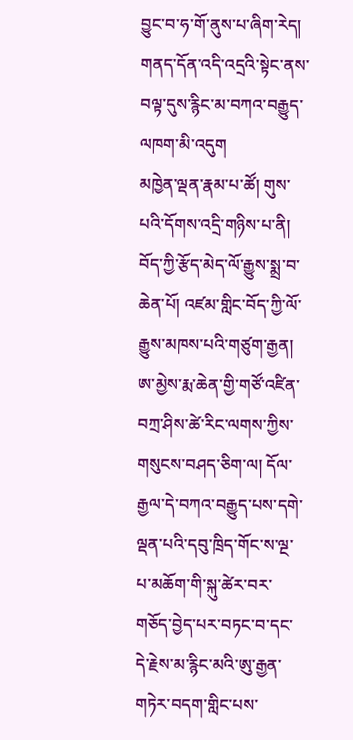བྱུང་བ་ཧ་གོ་ནུས་པ་ཞིག་རེད། གནད་དོན་འདི་འདྲའི་སྟེང་ནས་བལྟ་དུས་རྙིང་མ་བཀའ་བརྒྱུད་ལཁག་མི་འདུག
མཁྱེན་ལྡན་རྣམ་པ་ཚོ། གུས་པའི་དོགས་འདྲི་གཉིས་པ་ནི། བོད་ཀྱི་རྩོད་མེད་ལོ་རྒྱུས་སྨྲ་བ་ཆེན་པོ། འཛམ་གླིང་བོད་ཀྱི་ལོ་རྒྱུས་མཁས་པའི་གཙུག་རྒྱན། ཨ་མྱེས་རྨ་ཆེན་གྱི་གཙོ་འཛིན་བཀྲ་ཤིས་ཚེ་རིང་ལགས་ཀྱིས་གསུངས་བཤད་ཅིག་ལ། དོལ་རྒྱལ་དེ་བཀའ་བརྒྱུད་པས་དགེ་ལྡན་པའི་དབུ་ཁྲིད་གོང་ས་ལྔ་པ་མཆོག་གི་སྐུ་ཚེར་བར་གཅོད་བྱེད་པར་བཏང་བ་དང་དེ་རྗེས་མ་རྙིང་མའི་ཨུ་རྒྱན་གཏེར་བདག་གླིང་པས་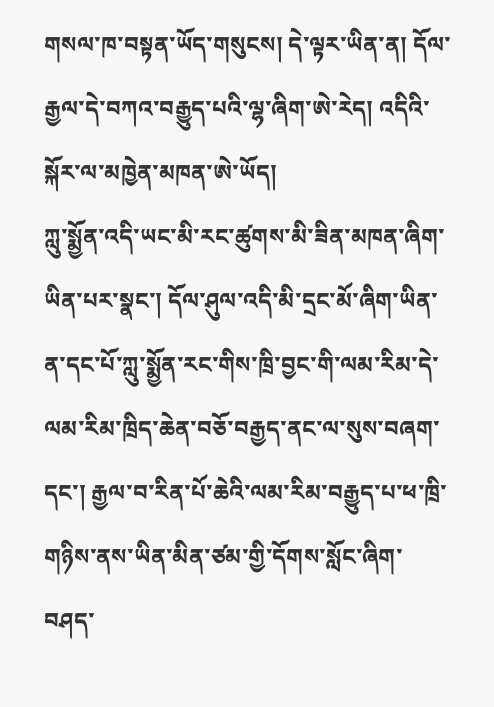གསལ་ཁ་བསྟན་ཡོད་གསུངས། དེ་ལྟར་ཡིན་ན། དོལ་རྒྱལ་དེ་བཀའ་བརྒྱུད་པའི་ལྷ་ཞིག་ཨེ་རེད། འདིའི་སྐོར་ལ་མཁྱེན་མཁན་ཨེ་ཡོད།
ཀླུ་སྨྱོན་འདི་ཡང་མི་རང་ཚུགས་མི་ཟིན་མཁན་ཞིག་ཡིན་པར་སྣང་། དོལ་ཤུལ་འདི་མི་དྲང་མོ་ཞིག་ཡིན་ན་དང་པོ་ཀླུ་སྨྱོན་རང་གིས་ཁྲི་བྱང་གི་ལམ་རིམ་དེ་ལམ་རིམ་ཁྲིད་ཆེན་བཅོ་བརྒྱད་ནང་ལ་སུས་བཞག་དང་། རྒྱལ་བ་རིན་པོ་ཆེའི་ལམ་རིམ་བརྒྱུད་པ་ཕ་ཁྲི་གཉིས་ནས་ཡིན་མིན་ཙམ་གྱི་དོགས་སློང་ཞིག་བཤད་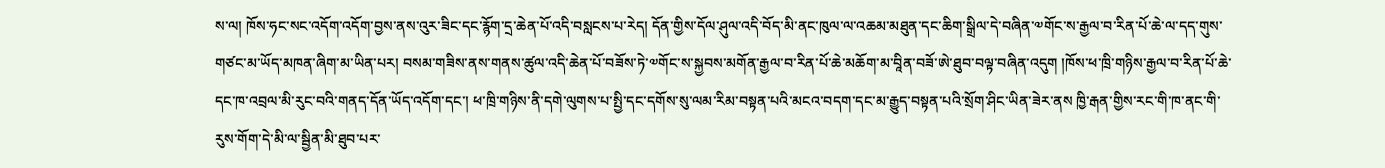ས་ལ། ཁོས་ཧང་སང་འདོག་འདོག་བྱས་ནས་འུར་ཟིང་དང་རྙོག་དྲ་ཆེན་པོ་འདི་བསླངས་པ་རེད། དོན་གྱིས་དོལ་ཤུལ་འདི་བོད་མི་ནང་ཁུལ་ལ་འཆམ་མཐུན་དང་ཆིག་སྒྲིལ་དེ་བཞིན་༧གོང་ས་རྒྱལ་བ་རིན་པོ་ཆེ་ལ་དད་གུས་གཙང་མ་ཡོད་མཁན་ཞིག་མ་ཡིན་པར། བསམ་གཟིས་ནས་གནས་ཚུལ་འདི་ཆེན་པོ་བཟོས་ཏེ་༧གོང་ས་སྐྱབས་མགོན་རྒྱལ་བ་རིན་པོ་ཆེ་མཆོག་མ་བཱིན་བཟོ་ཨེ་ཐུབ་བལྟ་བཞིན་འདུག །ཁོས་ཕ་ཁྲི་གཉིས་རྒྱལ་བ་རིན་པོ་ཆེ་དང་ཁ་འབྲལ་མི་རུང་བའི་གནད་དོན་ཡོད་འདོག་དང་། ཕ་ཁྲི་གཉིས་ནི་དགེ་ལུགས་པ་སྤྱི་དང་དགོས་སུ་ལམ་རིམ་བསྟན་པའི་མངའ་བདག་དང་མ་རྒྱུད་བསྟན་པའི་སྲོག་ཤིང་ཡིན་ཟེར་ནས ཁྱི་རྒན་གྱིས་རང་གི་ཁ་ནང་གི་རུས་གོག་དེ་མི་ལ་སྦྱིན་མི་ཐུབ་པར་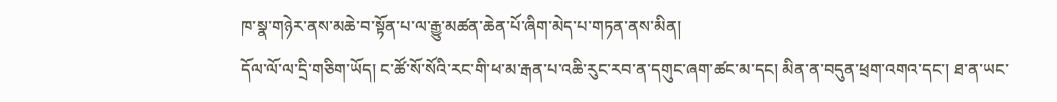ཁ་སྣ་གཉེར་ནས་མཆེ་བ་སྟོན་པ་ལ་རྒྱུ་མཚན་ཆེན་པོ་ཞིག་མེད་པ་གཏན་ནས་མིན།
དོལ་ལོ་ལ་དྲི་གཅིག་ཡོད། ང་ཚོ་སོ་སོའི་རང་གི་ཕ་མ་རྒན་པ་འཆི་རུང་རབ་ན་དགུང་ཞག་ཚང་མ་དང། མིན་ན་བདུན་ཕྲག་འགའ་དང་། ཐ་ན་ཡང་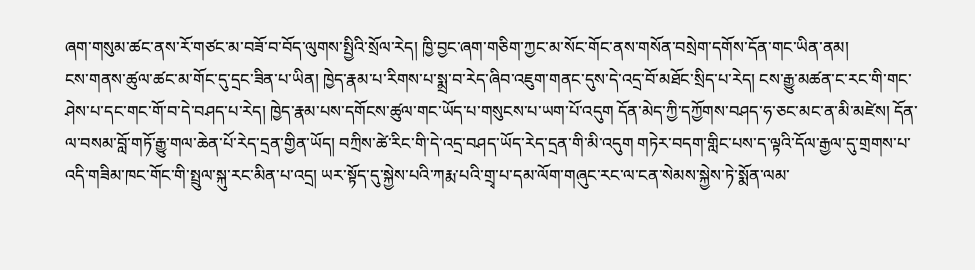ཞག་གསུམ་ཚང་ནས་རོ་གཙང་མ་བཟོ་བ་བོད་ལུགས་སྤྱིའི་སྲོལ་རེད། ཁྱི་བྱང་ཞག་གཅིག་ཀྱང་མ་སོང་གོང་ནས་གསོན་བསྲེག་དགོས་དོན་གང་ཡིན་ནམ།
ངས་གནས་ཚུལ་ཚང་མ་གོང་དུ་དྲང་ཟིན་པ་ཡིན། ཁྱེད་རྣམ་པ་རིགས་པ་སྨྲ་བ་རེད་ཞིབ་འཇུག་གནང་དུས་དེ་འདྲ་བོ་མཐོང་སྲིད་པ་རེད། ངས་རྒྱུ་མཚན་ང་རང་གི་གང་ཤེས་པ་དང་གང་གོ་བ་དེ་བཤད་པ་རེད། ཁྱེད་རྣམ་པས་དགོངས་ཚུལ་གང་ཡོད་པ་གསུངས་པ་ཡག་པོ་འདུག དོན་མེད་ཀྱི་དཀྱོགས་བཤད་ཧ་ཅང་མང་ན་མི་མཛེས། དོན་ལ་བསམ་བློ་གཏོ་རྒྱུ་གལ་ཆེན་པོ་རེད་དྲན་གྱིན་ཡོད། བཀྲིས་ཚེ་རིང་གི་དེ་འདྲ་བཤད་ཡོད་རེད་དྲན་གི་མི་འདུག གཏེར་བདག་གླིང་པས་ད་ལྟའི་དོལ་རྒྱལ་དུ་གྲགས་པ་འདི་གཟིམ་ཁང་གོང་གི་སྤྲུལ་སྐུ་རང་མིན་པ་འདྲ། ཡར་སྟོད་དུ་སྐྱེས་པའི་ཀརྨ་པའི་གྲྭ་པ་དམ་ལོག་གཞུང་རང་ལ་ངན་སེམས་སྐྱེས་ཏེ་སྨོན་ལམ་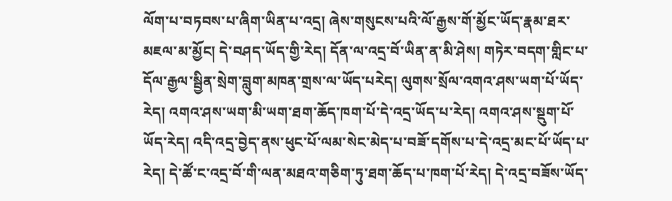ལོག་པ་བཏབས་པ་ཞིག་ཡིན་པ་འདྲ། ཞེས་གསུངས་པའི་ལོ་རྒྱས་གོ་མྱོང་ཡོད་རྣམ་ཐར་མཇལ་མ་མྱོང། དེ་བཤད་ཡོད་གྱི་རེད། དོན་ལ་འདྲ་བོ་ཡིན་ན་མི་ཤེས། གཏེར་བདག་གླིང་པ་དོལ་རྒྱལ་སྦྱིན་སྲེག་བླུག་མཁན་གྲས་ལ་ཡོད་པརེད། ལུགས་སྲོལ་འགའ་ཤས་ཡག་པོ་ཡོད་རེད། འགའ་ཤས་ཡག་མི་ཡག་ཐག་ཆོད་ཁག་པོ་དེ་འདྲ་ཡོད་པ་རེད། འགའ་ཤས་སྡུག་པོ་ཡོད་རེད། འདི་འདྲ་བྱེད་ནས་ཕུང་པོ་ལམ་སེང་མེད་པ་བཟོ་དགོས་པ་དེ་འདྲ་མང་པོ་ཡོད་པ་རེད། དེ་ཚོ་ང་འདྲ་བོ་གི་ལན་མཐའ་གཅིག་ཏུ་ཐག་ཆོད་པ་ཁག་པོ་རེད། དེ་འདྲ་བཟོས་ཡོད་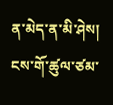ན་མེད་ན་མི་ཤེས། ངས་གོ་ཚུལ་ཙམ་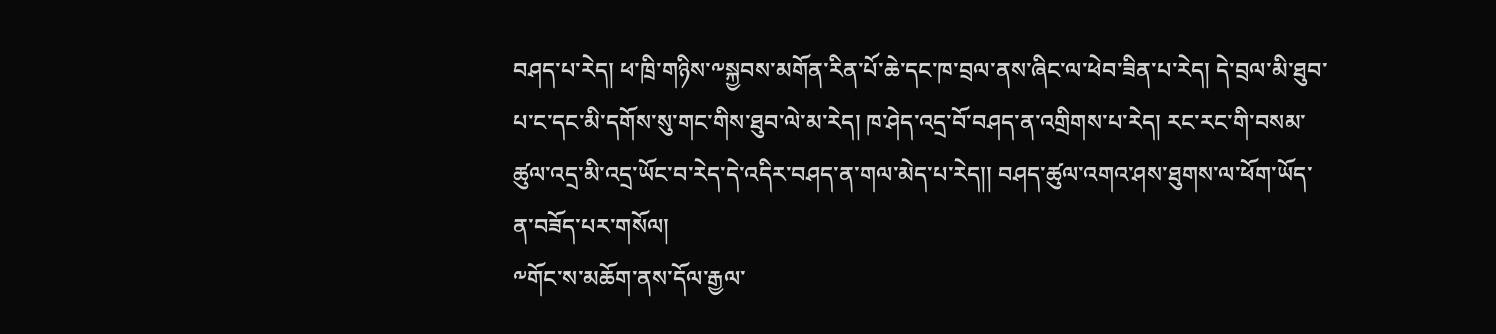བཤད་པ་རེད། ཕ་ཁྲི་གཉིས་༸སྐྱབས་མགོན་རིན་པོ་ཆེ་དང་ཁ་བྲལ་ནས་ཞིང་ལ་ཕེབ་ཟིན་པ་རེད། དེ་བྲལ་མི་ཐུབ་པ་ང་དང་མི་དགོས་སུ་གང་གིས་ཐུབ་ལེ་མ་རེད། ཁ་ཤེད་འདྲ་བོ་བཤད་ན་འགྲིགས་པ་རེད། རང་རང་གི་བསམ་ཚུལ་འདྲ་མི་འདྲ་ཡོང་བ་རེད་དེ་འདིར་བཤད་ན་གལ་མེད་པ་རེད།། བཤད་ཚུལ་འགའ་ཤས་ཐུགས་ལ་ཕོག་ཡོད་ན་བཟོད་པར་གསོལ།
༸གོང་ས་མཆོག་ནས་དོལ་རྒྱལ་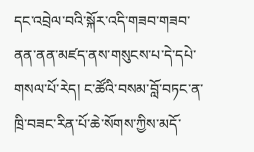དང་འབྲེལ་བའི་སྐོར་འདི་གཟབ་གཟབ་ནན་ནན་མཛད་ནས་གསུངས་པ་དེ་དཔེ་གསལ་པོ་རེད། ང་ཚོའི་བསམ་བློ་བཏང་ན་ཁྲི་བཟང་རིན་པོ་ཆེ་སོགས་ཀྱིས་མདོ་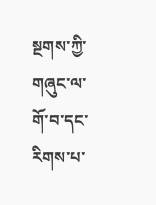སྔགས་ཀྱི་གཞུང་ལ་གོ་བ་དང་རིགས་པ་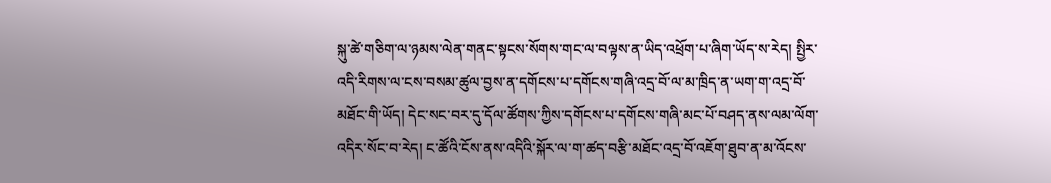སྐུ་ཚེ་གཅིག་ལ་ཉམས་ལེན་གནང་སྟངས་སོགས་གང་ལ་བལྟས་ན་ཡིད་འཕྲོག་པ་ཞིག་ཡོད་ས་རེད། སྤྱིར་འདི་རིགས་ལ་ངས་བསམ་ཚུལ་བྱས་ན་དགོངས་པ་དགོངས་གཞི་འདྲ་བོ་ལ་མ་ཁྲིད་ན་ཡག་ག་འདྲ་བོ་མཐོང་གི་ཡོད། དེང་སང་བར་དུ་དོལ་ཚོགས་ཀྱིས་དགོངས་པ་དགོངས་གཞི་མང་པོ་བཤད་ནས་ལམ་ལོག་འདིར་སོང་བ་རེད། ང་ཚོའི་ངོས་ནས་འདིའི་སྐོར་ལ་ག་ཚད་བརྩི་མཐོང་འདྲ་བོ་འཇོག་ཐུབ་ན་མ་འོངས་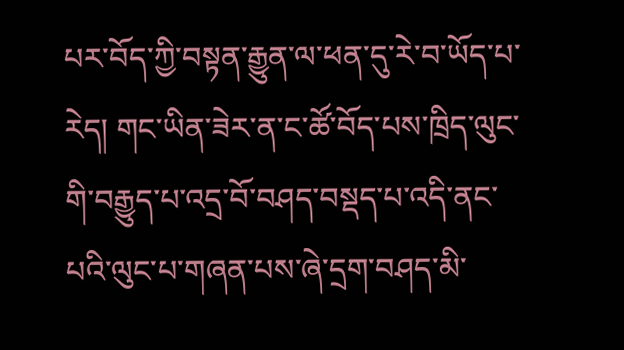པར་བོད་ཀྱི་བསྟན་རྒྱུན་ལ་ཕན་དུ་རེ་བ་ཡོད་པ་རེད། གང་ཡིན་ཟེར་ན་ང་ཚོ་བོད་པས་ཁྲིད་ལུང་གི་བརྒྱུད་པ་འདྲ་བོ་བཤད་བསྡད་པ་འདི་ནང་པའི་ལུང་པ་གཞན་པས་ཞེ་དྲག་བཤད་མི་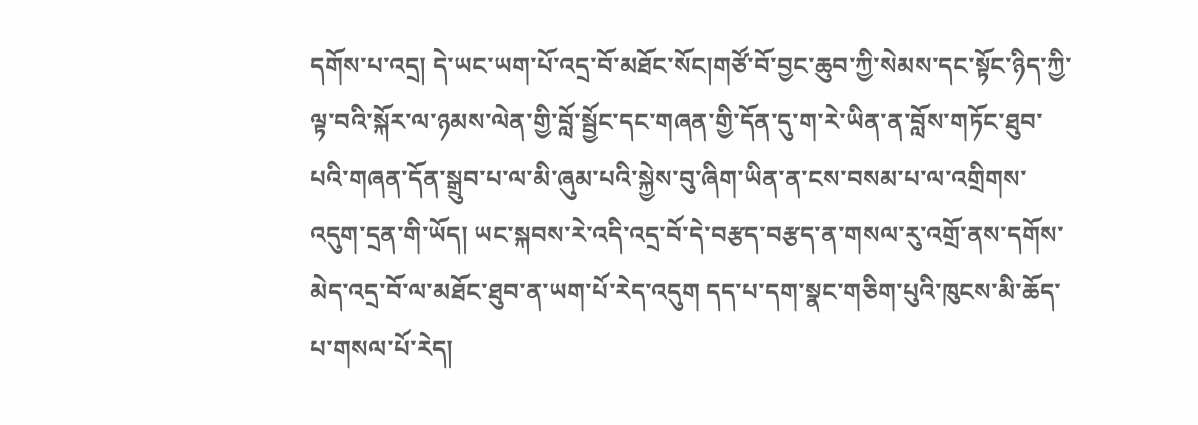དགོས་པ་འདྲ། དེ་ཡང་ཡག་པོ་འདྲ་བོ་མཐོང་སོང།གཙོ་བོ་བྱང་ཆུབ་ཀྱི་སེམས་དང་སྟོང་ཉིད་ཀྱི་ལྟ་བའི་སྐོར་ལ་ཉམས་ལེན་གྱི་བློ་སྦྱོང་དང་གཞན་གྱི་དོན་དུ་ག་རེ་ཡིན་ན་བློས་གཏོང་ཐུབ་པའི་གཞན་དོན་སྒྲུབ་པ་ལ་མི་ཞུམ་པའི་སྐྱེས་བུ་ཞིག་ཡིན་ན་ངས་བསམ་པ་ལ་འགྲིགས་འདུག་དྲན་གི་ཡོད། ཡང་སྐབས་རེ་འདི་འདྲ་བོ་དེ་བརྩད་བརྩད་ན་གསལ་རུ་འགྲོ་ནས་དགོས་མེད་འདྲ་བོ་ལ་མཐོང་ཐུབ་ན་ཡག་པོ་རེད་འདུག དད་པ་དག་སྣང་གཅིག་པུའི་ཁུངས་མི་ཆོད་པ་གསལ་པོ་རེད།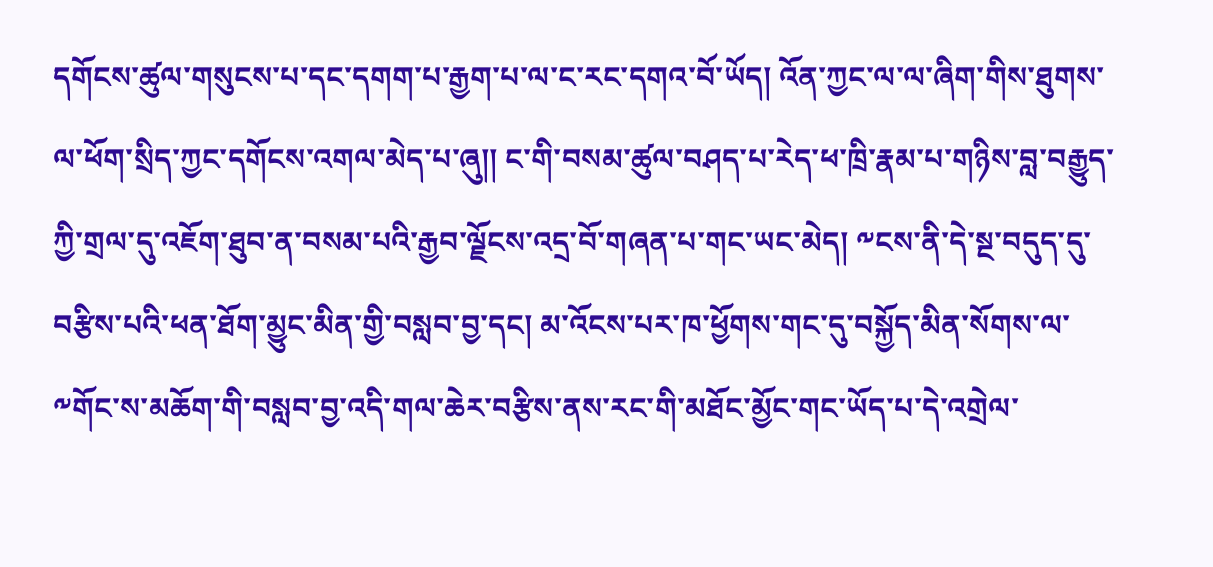དགོངས་ཚུལ་གསུངས་པ་དང་དགག་པ་རྒྱག་པ་ལ་ང་རང་དགའ་བོ་ཡོད། འོན་ཀྱང་ལ་ལ་ཞིག་གིས་ཐུགས་ལ་ཕོག་སྲིད་ཀྱང་དགོངས་འགལ་མེད་པ་ཞུ།། ང་གི་བསམ་ཚུལ་བཤད་པ་རེད་ཕ་ཁྲི་རྣམ་པ་གཉིས་བླ་བརྒྱུད་ཀྱི་གྲལ་དུ་འཇོག་ཐུབ་ན་བསམ་པའི་རྒྱབ་ལྗོངས་འདྲ་བོ་གཞན་པ་གང་ཡང་མེད། ༸ངས་ནི་དེ་སྔ་བདུད་དུ་བརྩིས་པའི་ཕན་ཐོག་མྱུང་མིན་གྱི་བསླབ་བྱ་དང། མ་འོངས་པར་ཁ་ཕྱོགས་གང་དུ་བསྐྱོད་མིན་སོགས་ལ་༸གོང་ས་མཆོག་གི་བསླབ་བྱ་འདི་གལ་ཆེར་བརྩིས་ནས་རང་གི་མཐོང་མྱོང་གང་ཡོད་པ་དེ་འགྲེལ་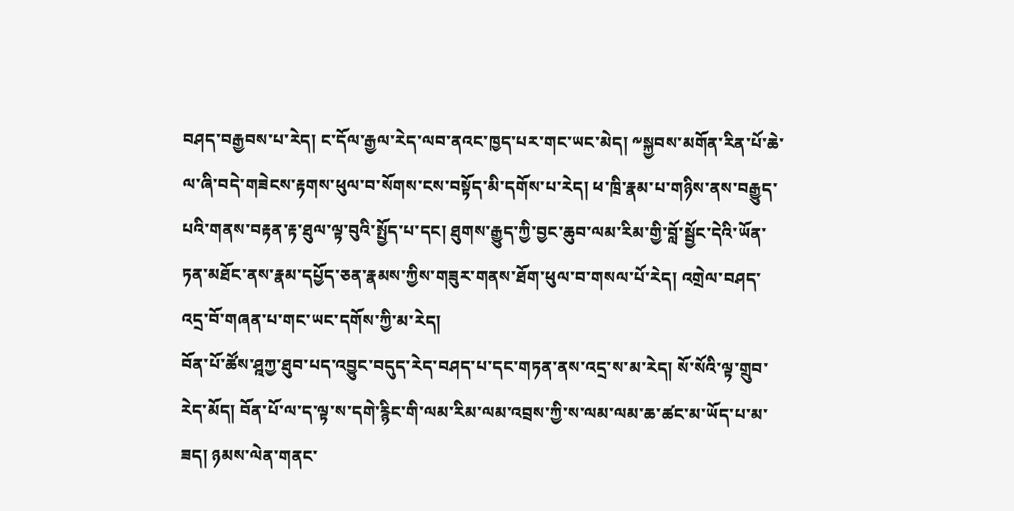བཤད་བརྒྱབས་པ་རེད། ང་དོལ་རྒྱལ་རེད་ལབ་ནའང་ཁྱད་པར་གང་ཡང་མེད། ༸སྐྱབས་མགོན་རིན་པོ་ཆེ་ལ་ཞི་བདེ་གཟེངས་རྟགས་ཕུལ་བ་སོགས་ངས་བསྟོད་མི་དགོས་པ་རེད། ཕ་ཁྲི་རྣམ་པ་གཉིས་ནས་བརྒྱུད་པའི་གནས་བརྟན་རྟ་ཐུལ་ལྟ་བུའི་སྤྱོད་པ་དང། ཐུགས་རྒྱུད་ཀྱི་བྱང་ཆུབ་ལམ་རིམ་གྱི་བློ་སྦྱོང་དེའི་ཡོན་ཏན་མཐོང་ནས་རྣམ་དཔྱོད་ཅན་རྣམས་ཀྱིས་གཟུར་གནས་ཐོག་ཕུལ་བ་གསལ་པོ་རེད། འགྲེལ་བཤད་འདྲ་བོ་གཞན་པ་གང་ཡང་དགོས་ཀྱི་མ་རེད།
བོན་པོ་ཚོས་ཤྰཀྱ་ཐུབ་པད་འབྱུང་བདུད་རེད་བཤད་པ་དང་གཏན་ནས་འདྲ་ས་མ་རེད། སོ་སོའི་ལྟ་གྲུབ་རེད་མོད། བོན་པོ་ལ་ད་ལྟ་ས་དགེ་རྙིང་གི་ལམ་རིམ་ལམ་འབྲས་ཀྱི་ས་ལམ་ལམ་ཆ་ཚང་མ་ཡོད་པ་མ་ཟད། ཉམས་ལེན་གནང་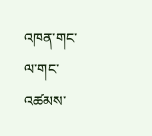འཁན་གང་ལ་གང་འཚམས་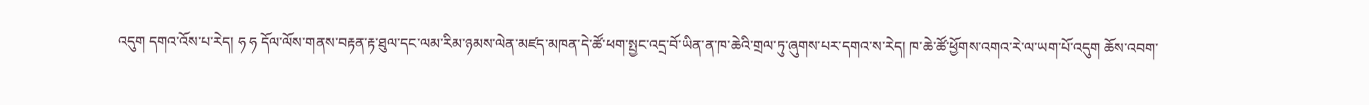འདུག དགའ་འོས་པ་རེད། ཧ ཧ དོལ་ལོས་གནས་བརྟན་རྟ་ཐུལ་དང་ལམ་རིམ་ཉམས་ལེན་མཛད་མཁན་དེ་ཚོ་ཕག་སྤྱང་འདྲ་བོ་ཡིན་ན་ཁ་ཆེའི་གྲལ་ཏུ་ཞུགས་པར་དགའ་ས་རེད། ཁ་ཆེ་ཚོ་ཕྱོགས་འགའ་རེ་ལ་ཡག་པོ་འདུག ཆོས་འབག་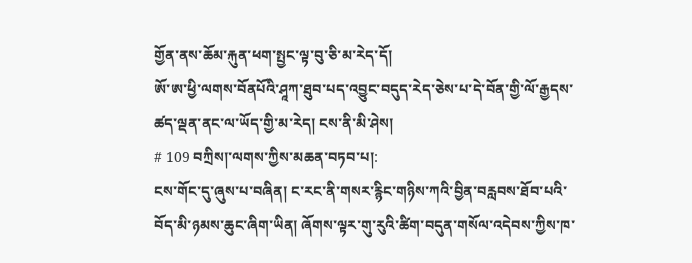གྱོན་ནས་ཆོམ་རྐུན་ཕག་སྤྱང་ལྟ་བུ་ཅི་མ་རེད་དོ།
ཨོ་ཨ་ཕྱི་ལགས་བོནཔོའི་ཤཱཀ་ཐུབ་པད་འབྱུང་བདུད་རེད་ཅེས་པ་དེ་བོན་གྱི་ལོ་རྒྱདས་ཚད་ལྡན་ནང་ལ་ཡོད་གྱི་མ་རེད། ངས་ནི་མི་ཤེས།
# 109 བཀྲིས།་ལགས་ཀྱིས་མཆན་བཏབ་པ།:
ངས་གོང་དུ་ཞུས་པ་བཞིན། ང་རང་ནི་གསར་རྙིང་གཉིས་ཀའི་བྱིན་བརླབས་ཐོབ་པའི་བོད་མི་ཉམས་ཆུང་ཞིག་ཡིན། ཞོགས་ལྟར་གུ་རུའི་ཚིག་བདུན་གསོལ་འདེབས་ཀྱིས་ཁ་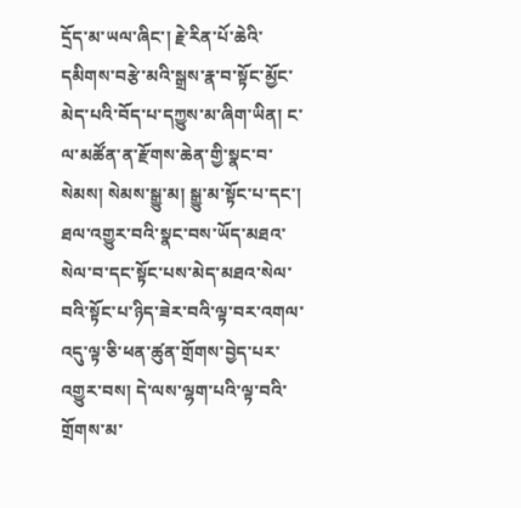དྲོད་མ་ཡལ་ཞིང་། རྗེ་རིན་པོ་ཆེའི་དམིགས་བརྩེ་མའི་སྒྲས་རྣ་བ་སྟོང་མྱོང་མེད་པའི་བོད་པ་དཀྱུས་མ་ཞིག་ཡིན། ང་ལ་མཚོན་ན་རྫོགས་ཆེན་གྱི་སྣང་བ་སེམས། སེམས་སྒྱུ་མ། སྒྱུ་མ་སྟོང་པ་དང་། ཐལ་འགྱུར་བའི་སྣང་བས་ཡོད་མཐའ་སེལ་བ་དང་སྟོང་པས་མེད་མཐའ་སེལ་བའི་སྟོང་པ་ཉིད་ཟེར་བའི་ལྟ་བར་འགལ་འདུ་ལྟ་ཅི་ཕན་ཚུན་གྲོགས་བྱེད་པར་འགྱུར་བས། དེ་ལས་ལྷག་པའི་ལྟ་བའི་གྲོགས་མ་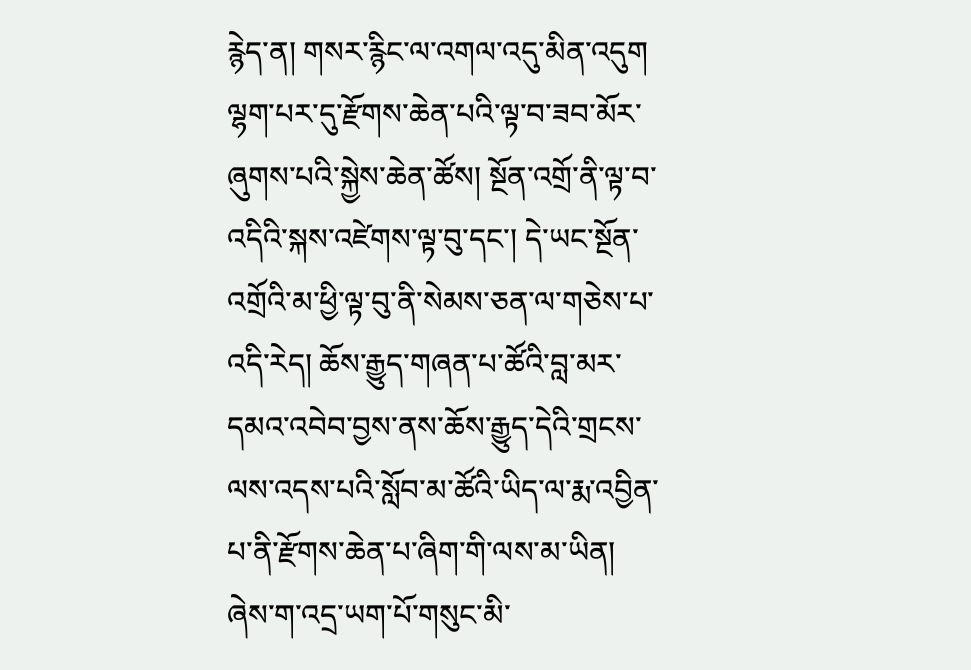རྙེད་ན། གསར་རྙིང་ལ་འགལ་འདུ་མིན་འདུག
ལྷག་པར་དུ་རྫོགས་ཆེན་པའི་ལྟ་བ་ཟབ་མོར་ཞུགས་པའི་སྐྱེས་ཆེན་ཚོས། སྔོན་འགྲོ་ནི་ལྟ་བ་འདིའི་སྐས་འཛེགས་ལྟ་བུ་དང་། དེ་ཡང་སྔོན་འགྲོའི་མ་ཕྱི་ལྟ་བུ་ནི་སེམས་ཅན་ལ་གཅེས་པ་འདི་རེད། ཆོས་རྒྱུད་གཞན་པ་ཚོའི་བླ་མར་དམའ་འབེབ་བྱས་ནས་ཆོས་རྒྱུད་དེའི་གྲངས་ལས་འདས་པའི་སློབ་མ་ཚོའི་ཡིད་ལ་རྨ་འབྱིན་པ་ནི་རྫོགས་ཆེན་པ་ཞིག་གི་ལས་མ་ཡིན། ཞེས་ག་འདྲ་ཡག་པོ་གསུང་མི་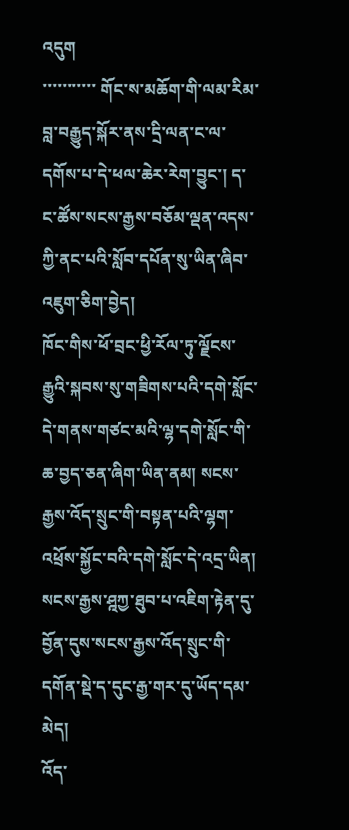འདུག
་་་་་་་་་་་ གོང་ས་མཆོག་གི་ལམ་རིམ་བླ་བརྒྱུད་སྐོར་ནས་དྲི་ལན་ང་ལ་དགོས་པ་དེ་ཕལ་ཆེར་རེག་བྱུང་། ད་ང་ཚོས་སངས་རྒྱས་བཅོམ་ལྡན་འདས་ཀྱི་ནང་པའི་སློབ་དཔོན་སུ་ཡིན་ཞིབ་འཇུག་ཅིག་བྱེད།
ཁོང་གིས་ཕོ་བྲང་ཕྱི་རོལ་ཏུ་ལྗོངས་རྒྱུའི་སྐབས་སུ་གཟིགས་པའི་དགེ་སློང་དེ་གནས་གཙང་མའི་ལྷ་དགེ་སློང་གི་ཆ་བྱད་ཅན་ཞིག་ཡིན་ནམ། སངས་རྒྱས་འོད་སྲུང་གི་བསྟན་པའི་ལྷག་འཕྲོས་སྐྱོང་བའི་དགེ་སློང་དེ་འདྲ་ཡིན། སངས་རྒྱས་ཤྰཀྱ་ཐུབ་པ་འཇིག་རྟེན་དུ་བྱོན་དུས་སངས་རྒྱས་འོད་སྲུང་གི་དགོན་སྡེ་ད་དུང་རྒྱ་གར་དུ་ཡོད་དམ་མེད།
འོད་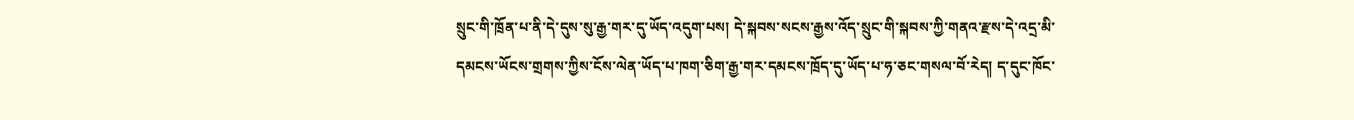སྲུང་གི་ཁྲོན་པ་ནི་དེ་དུས་སུ་རྒྱ་གར་དུ་ཡོད་འདུག་པས། དེ་སྐབས་སངས་རྒྱས་འོད་སྲུང་གི་སྐབས་ཀྱི་གནའ་རྫས་དེ་འདྲ་མི་དམངས་ཡོངས་གྲགས་ཀྱིས་ངོས་ལེན་ཡོད་པ་ཁག་ཅིག་རྒྱ་གར་དམངས་ཁྲོད་དུ་ཡོད་པ་ཧ་ཅང་གསལ་བོ་རེད། ད་དུང་ཁོང་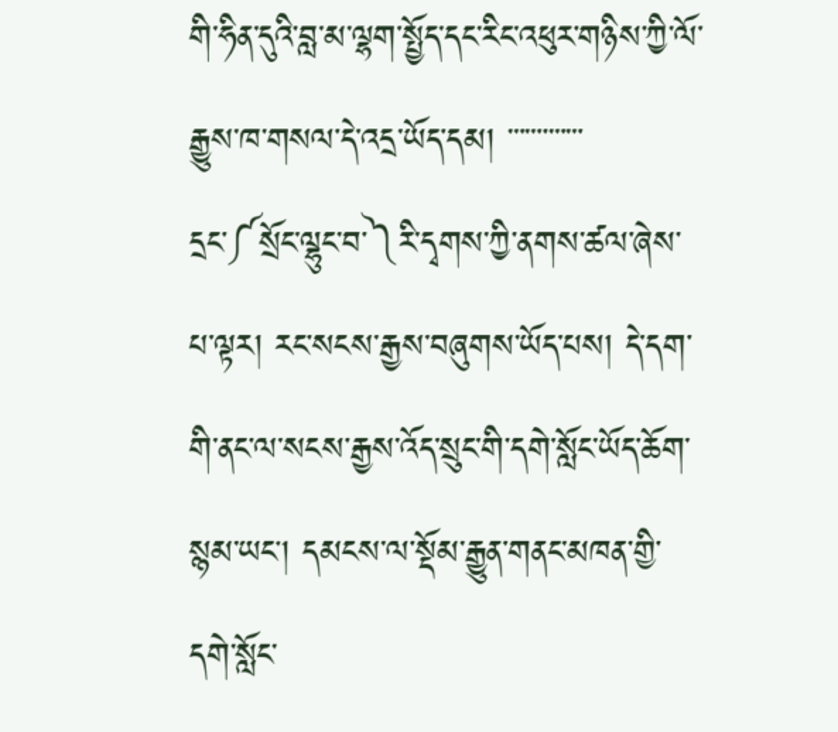གི་ཧིན་དུའི་བླ་མ་ལྷག་སྤྱོད་དང་རིང་འཕུར་གཉིས་ཀྱི་ལོ་རྒྱུས་ཁ་གསལ་དེ་འདྲ་ཡོད་དམ། ་་་་་་་་་་་་་
དྲང་༼སྲོང་ལྷུང་བ་༽རི་དྭགས་ཀྱི་ནགས་ཚལ་ཞེས་པ་ལྟར། རང་སངས་རྒྱས་བཞུགས་ཡོད་པས། དེ་དག་གི་ནང་ལ་སངས་རྒྱས་འོད་སྲུང་གི་དགེ་སློང་ཡོད་ཆོག་སྙམ་ཡང། དམངས་ལ་སྡོམ་རྒྱུན་གནང་མཁན་གྱི་དགེ་སློང་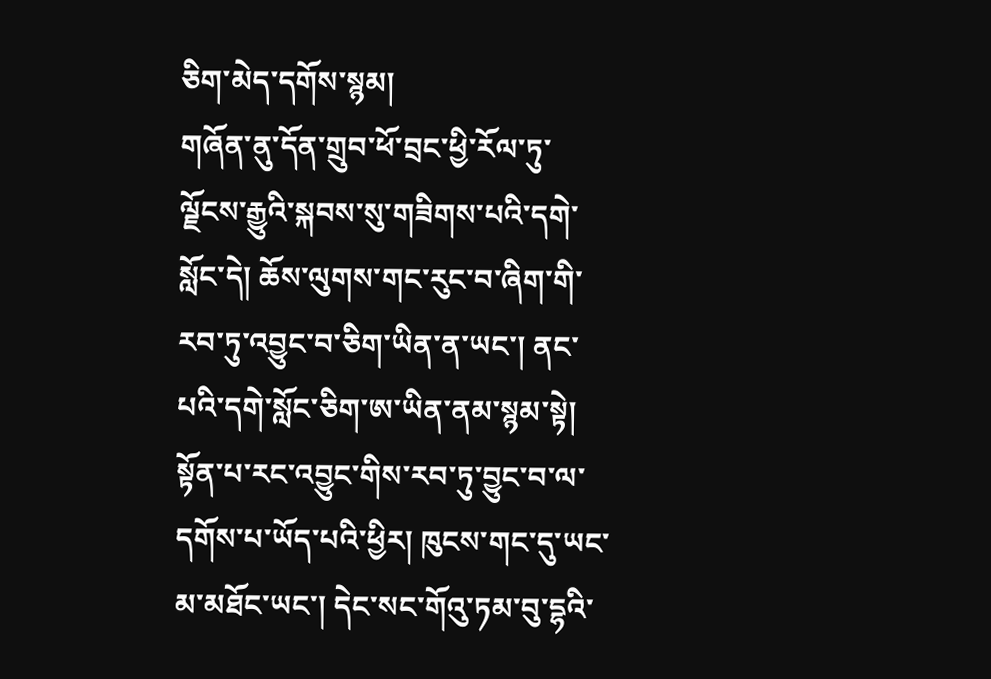ཅིག་མེད་དགོས་སྙམ།
གཞོན་ནུ་དོན་གྲུབ་ཕོ་བྲང་ཕྱི་རོལ་ཏུ་ལྗོངས་རྒྱུའི་སྐབས་སུ་གཟིགས་པའི་དགེ་སློང་དེ། ཆོས་ལུགས་གང་རུང་བ་ཞིག་གི་རབ་ཏུ་འབྱུང་བ་ཅིག་ཡིན་ན་ཡང་། ནང་པའི་དགེ་སློང་ཅིག་ཨ་ཡིན་ནམ་སྙམ་སྟེ། སྟོན་པ་རང་འབྱུང་གིས་རབ་ཏུ་བྱུང་བ་ལ་དགོས་པ་ཡོད་པའི་ཕྱིར། ཁུངས་གང་དུ་ཡང་མ་མཐོང་ཡང་། དེང་སང་གོའུ་ཏམ་བུ་དྷའི་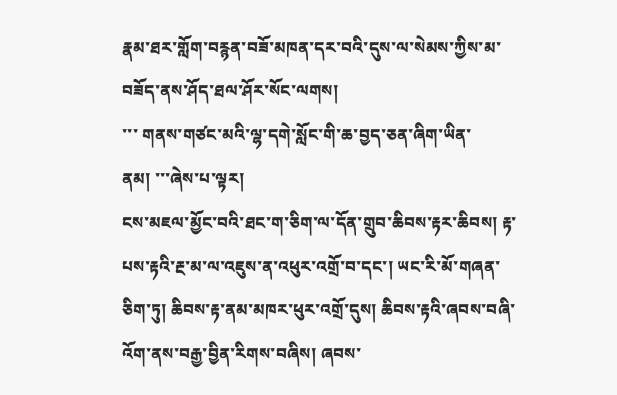རྣམ་ཐར་གློག་བརྙན་བཟོ་མཁན་དར་བའི་དུས་ལ་སེམས་ཀྱིས་མ་བཟོད་ནས་ཤོད་ཐལ་ཤོར་སོང་ལགས།
་་་ གནས་གཙང་མའི་ལྷ་དགེ་སློང་གི་ཆ་བྱད་ཅན་ཞིག་ཡིན་ནམ། ་་་ཞེས་པ་ལྟར།
ངས་མཇལ་མྱོང་བའི་ཐང་ག་ཅིག་ལ་དོན་གྲུབ་ཆིབས་རྟར་ཆིབས། རྟ་པས་རྟའི་རྔ་མ་ལ་འཇུས་ན་འཕུར་འགྲོ་བ་དང་། ཡང་རི་མོ་གཞན་ཅིག་ཏུ། ཆིབས་རྟ་ནམ་མཁར་ཕུར་འགྲོ་དུས། ཆིབས་རྟའི་ཞབས་བཞི་འོག་ནས་བརྒྱ་བྱིན་རིགས་བཞིས། ཞབས་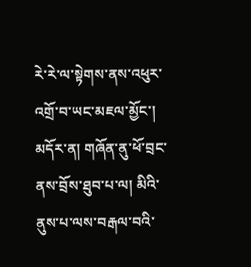རེ་རེ་ལ་སྟེགས་ནས་འཕུར་འགྲོ་བ་ཡང་མཇལ་མྱོང་།
མདོར་ན། གཞོན་ནུ་ཕོ་བྲང་ནས་བྲོས་ཐུབ་པ་ལ། མིའི་ནུས་པ་ལས་བརྒལ་བའི་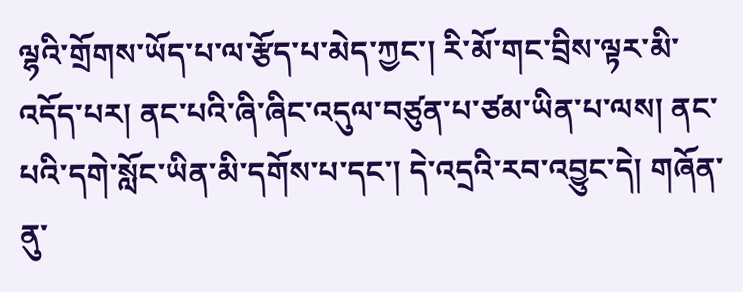ལྷའི་གྲོགས་ཡོད་པ་ལ་རྩོད་པ་མེད་ཀྱང་། རི་མོ་གང་བྲིས་ལྟར་མི་འདོད་པར། ནང་པའི་ཞི་ཞིང་འདུལ་བཙུན་པ་ཙམ་ཡིན་པ་ལས། ནང་པའི་དགེ་སློང་ཡིན་མི་དགོས་པ་དང་། དེ་འདྲའི་རབ་འབྱུང་དེ། གཞོན་ནུ་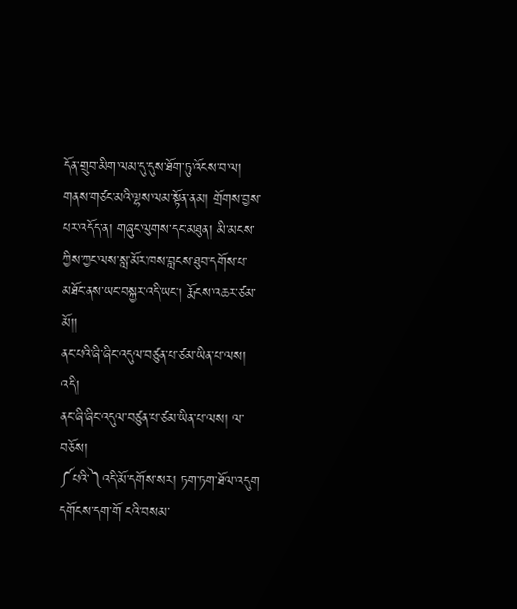དོན་གྲུབ་མིག་ལམ་དུ་དུས་ཐོག་ཏུ་འོངས་བ་ལ། གནས་གཙང་མའི་ལྷས་ལམ་སྟོན་ནམ། གྲོགས་བྱས་པར་འདོད་ན། གཞུང་ལུགས་དང་མཐུན། མི་མངས་ཀྱིས་ཀྱང་ལས་སླ་མོར་ཁས་བླངས་ཐུབ་དགོས་པ་མཐོང་ནས་ཡང་བསྐྱར་འདི་ཡང། རྨོངས་འཆར་ཙམ་མོ།།
ནང་པའི་ཞི་ཞིང་འདུལ་བཙུན་པ་ཙམ་ཡིན་པ་ལས།
འདི།
ནང་ཞི་ཞིང་འདུལ་བཙུན་པ་ཙམ་ཡིན་པ་ལས། ལ་བཅོས།
༼པའི་༽འདི་མོ་དགོས་སར། ཏག་ཏག་ཐོལ་འདུག དགོངས་དག་གོ ངའི་བསམ་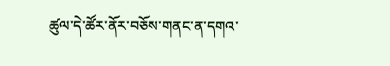ཚུལ་དེ་ཚོར་ནོར་བཅོས་གནང་ན་དགའ་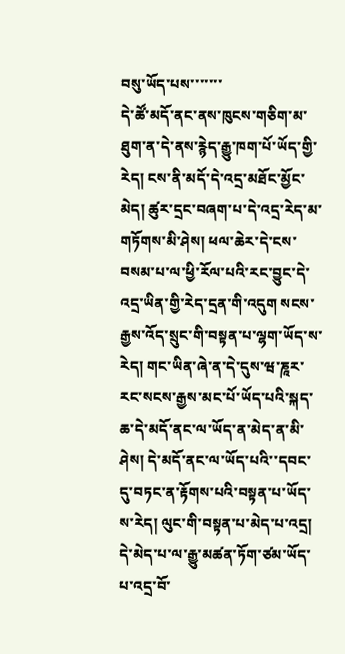བསུ་ཡོད་པས་་་་་་་
དེ་ཚོ་མདོ་ནང་ནས་ཁུངས་གཅིག་མ་ཐུག་ན་དེ་ནས་རྙེད་རྒྱུ་ཁག་པོ་ཡོད་གྱི་རེད། ངས་ནི་མདོ་དེ་འདྲ་མཐོང་མྱོང་མེད། ཚུར་དྲང་བཞག་པ་དེ་འདྲ་རེད་མ་གཏོགས་མི་ཤེས། ཕལ་ཆེར་དེ་ངས་བསམ་པ་ལ་ཕྱི་རོལ་པའི་རང་བྱུང་དེ་འདྲ་ཡིན་གྱི་རེད་དྲན་གི་འདུག སངས་རྒྱས་འོད་སྲུང་གི་བསྟན་པ་ལྷག་ཡོད་ས་རེད། གང་ཡིན་ཞེ་ན་དེ་དུས་ཝ་ཎཱར་རང་སངས་རྒྱས་མང་པོ་ཡོད་པའི་སྐད་ཆ་དེ་མདོ་ནང་ལ་ཡོད་ན་མེད་ན་མི་ཤེས། དེ་མདོ་ནང་ལ་ཡོད་པའི་་དབང་དུ་བཏང་ན་རྟོགས་པའི་བསྟན་པ་ཡོད་ས་རེད། ལུང་གི་བསྟན་པ་མེད་པ་འདྲ། དེ་མེད་པ་ལ་རྒྱུ་མཚན་ཏོག་ཙམ་ཡོད་པ་འདྲ་བོ་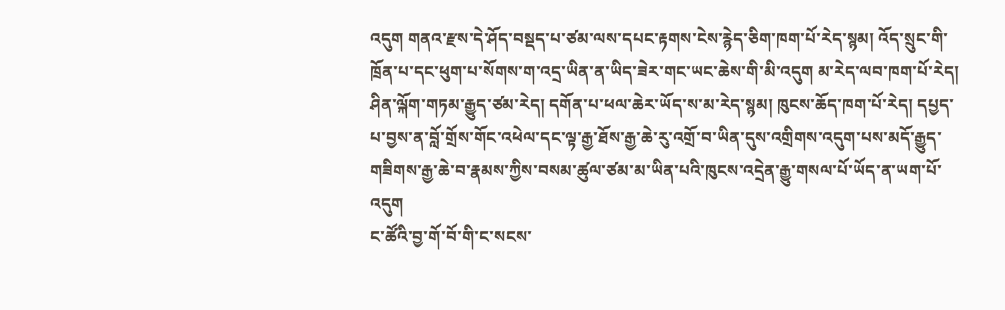འདུག གནའ་རྫས་དེ་ཤོད་བསྡད་པ་ཙམ་ལས་དཔང་རྟགས་ངེས་རྙེད་ཅིག་ཁག་པོ་རེད་སྙམ། འོད་སྲུང་གི་ཁྲོན་པ་དང་ཕུག་པ་སོགས་ག་འདྲ་ཡིན་ན་ཡིད་ཟེར་གང་ཡང་ཆེས་གི་མི་འདུག མ་རེད་ལབ་ཁག་པོ་རེད། ཤིན་ལྐོག་གཏམ་རྒྱུད་ཙམ་རེད། དགོན་པ་ཕལ་ཆེར་ཡོད་ས་མ་རེད་སྙམ། ཁུངས་ཆོད་ཁག་པོ་རེད། དཔྱད་པ་བྱས་ན་བློ་གྲོས་གོང་འཕེལ་དང་ལྟ་རྒྱ་ཐོས་རྒྱ་ཆེ་རུ་འགྲོ་བ་ཡིན་དུས་འགྲིགས་འདུག་པས་མདོ་རྒྱུད་གཟིགས་རྒྱ་ཆེ་བ་རྣམས་ཀྱིས་བསམ་ཚུལ་ཙམ་མ་ཡིན་པའི་ཁུངས་འདྲེན་རྒྱུ་གསལ་པོ་ཡོད་ན་ཡག་པོ་འདུག
ང་ཚོའི་བྱ་གོ་བོ་གི་ང་སངས་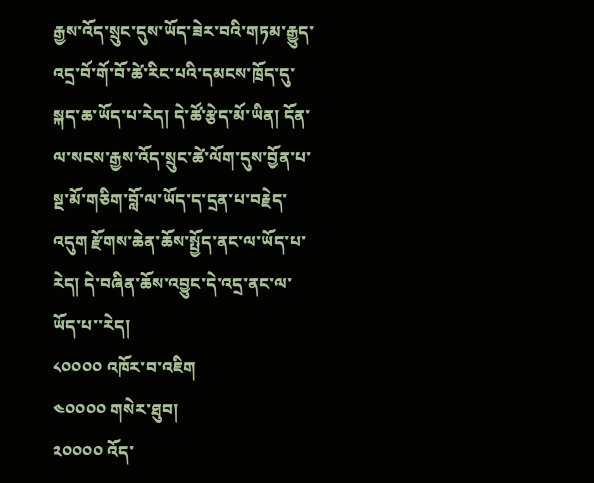རྒྱས་འོད་སྲུང་དུས་ཡོད་ཟེར་བའི་གཏམ་རྒྱུད་འདྲ་བོ་གོ་བོ་ཚེ་རིང་པའི་དམངས་ཁྲོད་དུ་སྐད་ཆ་ཡོད་པ་རེད། དེ་ཚོ་རྩེད་མོ་ཡིན། དོན་ལ་སངས་རྒྱས་འོད་སྲུང་ཚེ་ལོག་དུས་བྱོན་པ་སྔ་མོ་གཅིག་བློ་ལ་ཡོད་ད་དྲན་པ་བརྗེད་འདུག རྫོགས་ཆེན་ཆོས་སྤྱོད་ནང་ལ་ཡོད་པ་རེད། དེ་བཞིན་ཆོས་འབྱུང་དེ་འདྲ་ནང་ལ་ཡོད་པ་་རེད།
༨༠༠༠༠ འཁོར་བ་འཇིག
༤༠༠༠༠ གསེར་ཐུབ།
༢༠༠༠༠ འོད་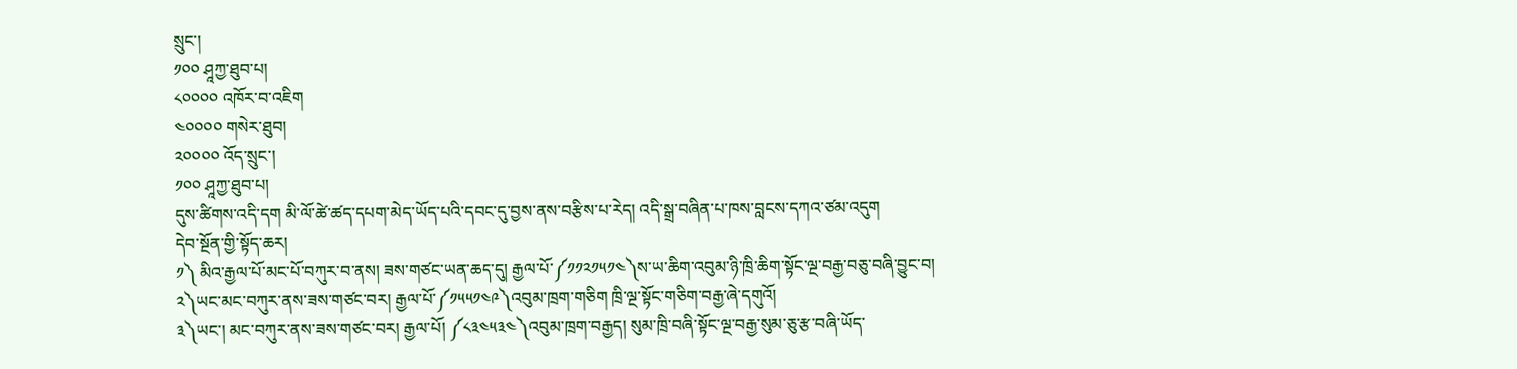སྲུང་།
༡༠༠ ཤཱཀྱ་ཐུབ་པ།
༨༠༠༠༠ འཁོར་བ་འཇིག
༤༠༠༠༠ གསེར་ཐུབ།
༢༠༠༠༠ འོད་སྲུང་།
༡༠༠ ཤཱཀྱ་ཐུབ་པ།
དུས་ཚིགས་འདི་དག མི་ལོ་ཚེ་ཚད་དཔག་མེད་ཡོད་པའི་དབང་དུ་བྱས་ནས་བརྩིས་པ་རེད། འདི་སྒྲ་བཞིན་པ་ཁས་བླངས་དཀའ་ཙམ་འདུག
དེབ་སྔོན་གྱི་སྟོད་ཆར།
༡༽ མིའ་རྒྱལ་པོ་མང་པོ་བཀུར་བ་ནས། ཟས་གཙང་ཡན་ཆད་དུ། རྒྱལ་པོ་༼༡༡༢༡༥༡༤༽ས་ཡ་ཆིག་འབུམ་ཉི་ཁྲི་ཆིག་སྟོང་ལྔ་བརྒྱ་བཅུ་བཞི་བྱུང་བ།
༢༽ཡང་མང་བཀུར་ནས་ཟས་གཙང་བར། རྒྱལ་པོ་༼༡༥༥༡༤༩༽འབུམ་ཁྲག་གཅིག ཁྲི་ལྔ་སྟོང་གཅིག་བརྒྱ་ཞེ་དགུའོ།
༣༽ཡང་། མང་བཀུར་ནས་ཟས་གཙང་བར། རྒྱལ་པོ། ༼༨༣༤༥༣༤༽འབུམ་ཁྲག་བརྒྱད། སུམ་ཁྲི་བཞི་སྟོང་ལྔ་བརྒྱ་སུམ་ཅུ་རྩ་བཞི་ཡོད་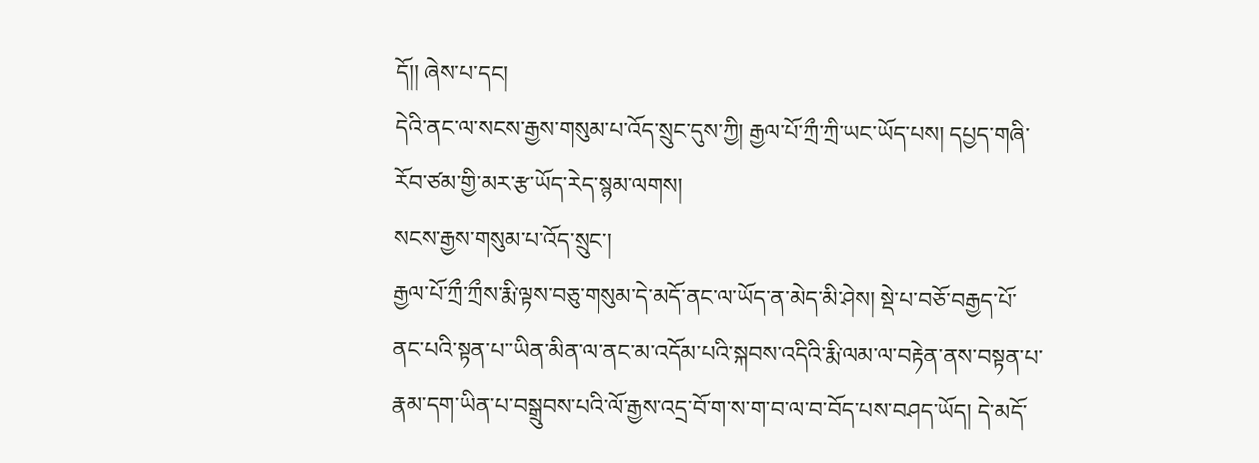དོ།། ཞེས་པ་དང།
དེའི་ནང་ལ་སངས་རྒྱས་གསུམ་པ་འོད་སྲུང་དུས་ཀྱི། རྒྱལ་པོ་ཀྲྀ་ཀྲི་ཡང་ཡོད་པས། དཔྱད་གཞི་རོབ་ཙམ་གྱི་མར་རྩ་ཡོད་རེད་སྙམ་ལགས།
སངས་རྒྱས་གསུམ་པ་འོད་སྲུང་།
རྒྱལ་པོ་ཀྲྀ་ཀྲྀས་རྨི་ལྟས་བཅུ་གསུམ་དེ་མདོ་ནང་ལ་ཡོད་ན་མེད་མི་ཤེས། སྡེ་པ་བཅོ་བརྒྱད་པོ་ནང་པའི་སྟན་པ་་ཡིན་མིན་ལ་ནང་མ་འདོམ་པའི་སྐབས་འདིའི་རྨི་ལམ་ལ་བརྟེན་ནས་བསྟན་པ་རྣམ་དག་ཡིན་པ་བསྒྲུབས་པའི་ལོ་རྒྱས་འདྲ་བོ་ག་ས་ག་བ་ལ་བ་བོད་པས་བཤད་ཡོད། དེ་མདོ་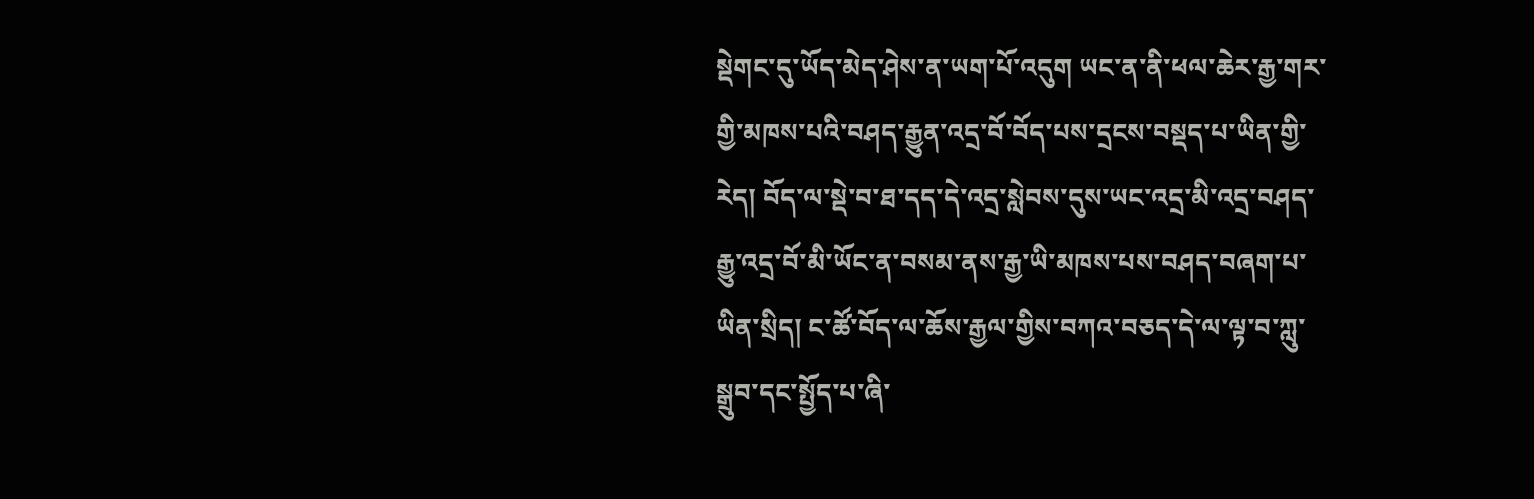སྡེགང་དུ་ཡོད་མེད་ཤེས་ན་ཡག་པོ་འདུག ཡང་ན་ནི་ཕལ་ཆེར་རྒྱ་གར་གྱི་མཁས་པའི་བཤད་རྒྱུན་འདྲ་བོ་བོད་པས་དྲངས་བསྡད་པ་ཡིན་གྱི་རེད། བོད་ལ་སྡེ་བ་ཐ་དད་དེ་འདྲ་སླེབས་དུས་ཡང་འདྲ་མི་འདྲ་བཤད་རྒྱུ་འདྲ་བོ་མི་ཡོང་ན་བསམ་ནས་རྒྱ་ཡི་མཁས་པས་བཤད་བཞག་པ་ཡིན་སྲིད། ང་ཚོ་བོད་ལ་ཆོས་རྒྱལ་གྱིས་བཀའ་བཅད་དེ་ལ་ལྟ་བ་ཀླུ་སྒྲུབ་དང་སྤྱོད་པ་ཞི་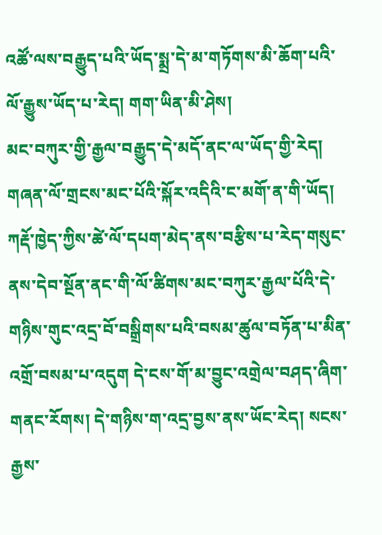འཚོ་ལས་བརྒྱུད་པའི་ཡོད་སྨྲ་དེ་མ་གཏོགས་མི་ཆོག་པའི་ལོ་རྒྱུས་ཡོད་པ་རེད། གག་ཡིན་མི་ཤེས།
མང་བཀུར་གྱི་རྒྱལ་བརྒྱུད་དེ་མདོ་ནང་ལ་ཡོད་གྱི་རེད། གཞན་ལོ་གྲངས་མང་པོའི་སྐོར་འདིའི་ང་མགོ་ན་གི་ཡོད། ཀརྡོ་ཁྱེད་ཀྱིས་ཚེ་ལོ་དཔག་མེད་ནས་བརྩིས་པ་རེད་གསུང་ནས་དེབ་སྔོན་ནང་གི་ལོ་ཚིགས་མང་བཀུར་རྒྱལ་པོའི་དེ་གཉིས་གུང་འདྲ་བོ་བསྒྲིགས་པའི་བསམ་ཚུལ་བཏོན་པ་མིན་འགྲོ་བསམ་པ་འདུག དེ་ངས་གོ་མ་བྱུང་འགྲེལ་བཤད་ཞིག་གནང་རོགས། དེ་གཉིས་ག་འདྲ་བྱས་ནས་ཡོང་རེད། སངས་རྒྱས་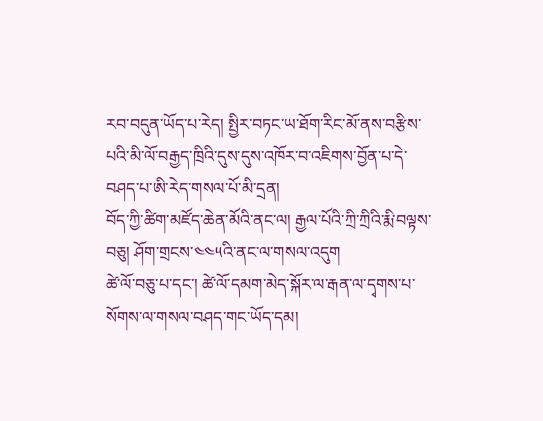རབ་བདུན་ཡོད་པ་རེད། སྤྱིར་བཏང་ཡ་ཐོག་རིང་མོ་ནས་བརྩིས་པའི་མི་ལོ་བརྒྱད་ཁྲིའི་དུས་དུས་འཁོར་བ་འཇིགས་བྱོན་པ་དེ་བཤད་པ་ཨི་རེད་གསལ་པོ་མི་དྲན།
བོད་ཀྱི་ཚིག་མཛོད་ཆེན་མོའི་ནང་ལ། རྒྱལ་པོའི་ཀྲི་ཀྲིའི་རྨི་བལྟས་བཅུ། ཤོག་གྲངས་༤༤༥འི་ནང་ལ་གསལ་འདུག
ཚེ་ལོ་བཅུ་པ་དང་། ཚེ་ལོ་དམག་མེད་སྐོར་ལ་རྒན་ལ་དྭགས་པ་སོགས་ལ་གསལ་བཤད་གང་ཡོད་དམ།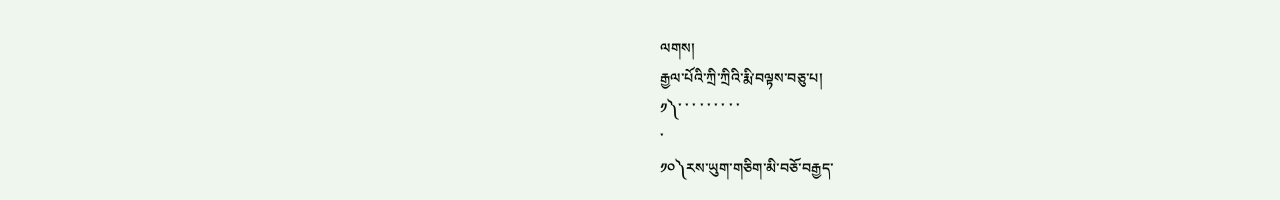ལགས།
རྒྱལ་པོའི་ཀྲི་ཀྲིའི་རྨི་བལྟས་བཅུ་པ།
༡༽་ ་ ་ ་ ་ ་ ་ ་ ་
་
༡༠༽རས་ཡུག་གཅིག་མི་བཅོ་བརྒྱད་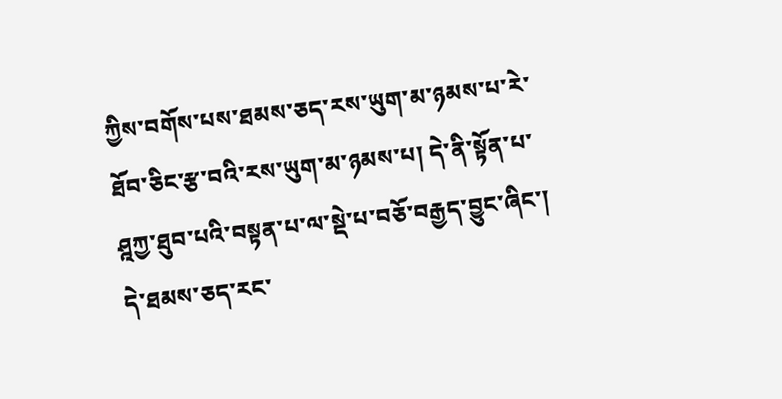ཀྱིས་བགོས་པས་ཐམས་ཅད་རས་ཡུག་མ་ཉམས་པ་རེ་ཐོབ་ཅིང་རྩ་བའི་རས་ཡུག་མ་ཉམས་པ། དེ་ནི་སྟོན་པ་ཤྰཀྱ་ཐུབ་པའི་བསྟན་པ་ལ་སྡེ་པ་བཅོ་བརྒྱད་བྱུང་ཞིང་། དེ་ཐམས་ཅད་རང་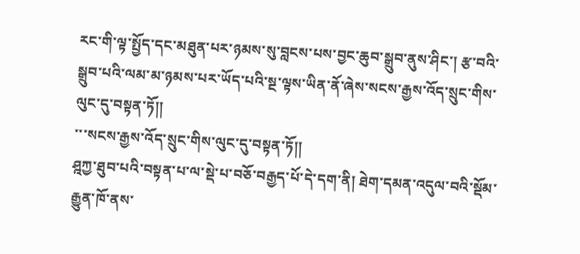རང་གི་ལྟ་སྤྱོད་དང་མཐུན་པར་ཉམས་སུ་བླངས་པས་བྱང་ཆུབ་སྒྲུབ་ནུས་ཤིང་། རྩ་བའི་སྒྲུབ་པའི་ལམ་མ་ཉམས་པར་ཡོད་པའི་སྔ་ལྟས་ཡིན་ནོ་ཞེས་སངས་རྒྱས་འོད་སྲུང་གིས་ལུང་དུ་བསྟན་ཏོ།།
་་་སངས་རྒྱས་འོད་སྲུང་གིས་ལུང་དུ་བསྟན་ཏོ།།
ཤྰཀྱ་ཐུབ་པའི་བསྟན་པ་ལ་སྡེ་པ་བཅོ་བརྒྱད་པོ་དེ་དག་ནི། ཐེག་དམན་འདུལ་བའི་སྡོམ་རྒྱུན་ཁོ་ནས་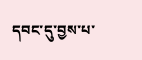དབང་དུ་བྱས་པ་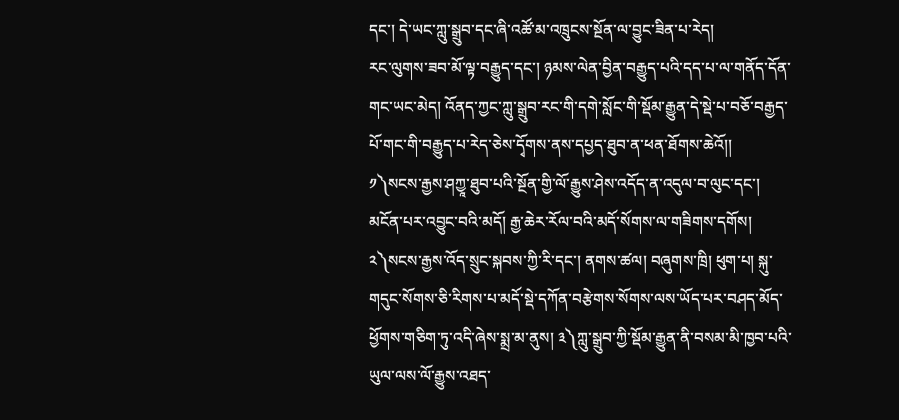དང་། དེ་ཡང་ཀླུ་སྒྲུབ་དང་ཞི་འཚོ་མ་འཁྲུངས་སྔོན་ལ་བྱུང་ཟིན་པ་རེད།
རང་ལུགས་ཟབ་མོ་ལྟ་བརྒྱུད་དང་། ཉམས་ལེན་བྱིན་བརྒྱུད་པའི་དད་པ་ལ་གནོད་དོན་གང་ཡང་མེད། འོནད་ཀྱང་ཀླུ་སྒྲུབ་རང་གི་དགེ་སློང་གི་སྡོམ་རྒྱུན་དེ་སྡེ་པ་བཅོ་བརྒྱད་པོ་གང་གི་བརྒྱུད་པ་རེད་ཅེས་དྭོགས་ནས་དཔྱད་ཐུབ་ན་ཕན་ཐོགས་ཆེའོ།།
༡༽སངས་རྒྱས་ཤཀྱཱ་ཐུབ་པའི་སྔོན་གྱི་ལོ་རྒྱུས་ཤེས་འདོད་ན་འདུལ་བ་ལུང་དང་། མངོན་པར་འབྱུང་བའི་མདོ། རྒྱ་ཆེར་རོལ་བའི་མདོ་སོགས་ལ་གཟིགས་དགོས། ༢༽སངས་རྒྱས་འོད་སྲུང་སྐབས་ཀྱི་རི་དང་། ནགས་ཚལ། བཞུགས་ཁྲི། ཕུག་པ། སྐུ་གདུང་སོགས་ཅི་རིགས་པ་མདོ་སྡེ་དཀོན་བརྩེགས་སོགས་ལས་ཡོད་པར་བཤད་མོད་ཕྱོགས་གཅིག་ཏུ་འདི་ཞེས་སྨྲ་མ་ནུས། ༣༽ཀླུ་སྒྲུབ་ཀྱི་སྡོམ་རྒྱུན་ནི་བསམ་མི་ཁྱབ་པའི་ཡུལ་ལས་ལོ་རྒྱུས་འཐད་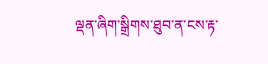ལྡན་ཞིག་སྒྲིགས་ཐུབ་ན་ངས་རྟ་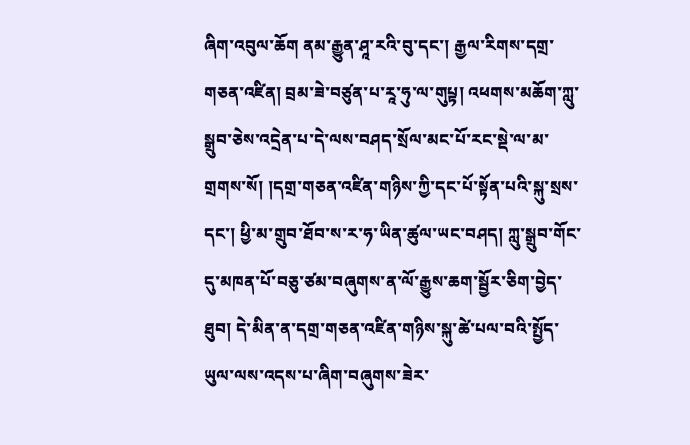ཞིག་འབུལ་ཆོག ནམ་རྒྱུན་ཤཱ་རའི་བུ་དང་། རྒྱལ་རིགས་དགྲ་གཅན་འཛིན། བྲམ་ཟེ་བཙུན་པ་རཱ་ཧུ་ལ་གུཔྟ། འཕགས་མཆོག་ཀླུ་སྒྲུབ་ཅེས་འདྲེན་པ་དེ་ལས་བཤད་སྲོལ་མང་པོ་རང་སྡེ་ལ་མ་གྲགས་སོ། །དགྲ་གཅན་འཛིན་གཉིས་ཀྱི་དང་པོ་སྟོན་པའི་སྐུ་སྲས་དང་། ཕྱི་མ་གྲུབ་ཐོབ་ས་ར་ཧ་ཡིན་ཚུལ་ཡང་བཤད། ཀླུ་སྒྲུབ་གོང་དུ་མཁན་པོ་བཅུ་ཙམ་བཞུགས་ན་ལོ་རྒྱུས་ཆག་སྦྱོར་ཅིག་བྱེད་ཐུབ། དེ་མིན་ན་དགྲ་གཅན་འཛིན་གཉིས་སྐུ་ཚེ་པལ་བའི་སྤྱོད་ཡུལ་ལས་འདས་པ་ཞིག་བཞུགས་ཟེར་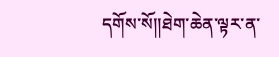དགོས་སོ།།ཐེག་ཆེན་ལྟར་ན་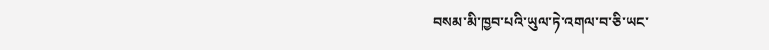བསམ་མི་ཁྱབ་པའི་ཡུལ་ཏེ་འགལ་བ་ཅི་ཡང་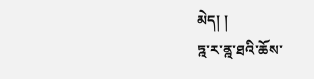མེད། །
ཏྰ་ར་ནྰ་ཐའི་ཆོས་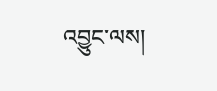འབྱུང་ལས།